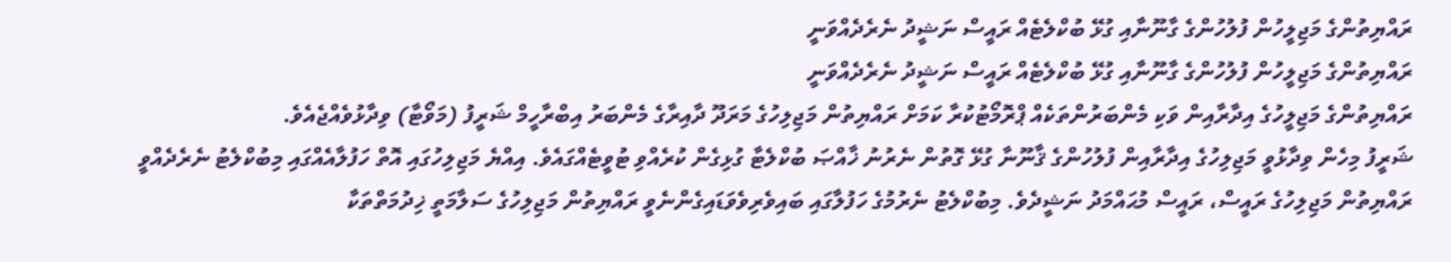ރައްޔިތުންގެ މަޖިލީހުން ފުލުހުންގެ ގާނޫނާއި ގުޅޭ ބުކްލެޓެއް ރައީސް ނަޝީދު ނެރެދެއްވަނީ
ރައްޔިތުންގެ މަޖިލީހުން ފުލުހުންގެ ގާނޫނާއި ގުޅޭ ބުކްލެޓެއް ރައީސް ނަޝީދު ނެރެދެއްވަނީ
ރައްޔިތުންގެ މަޖިލީހުގެ އިދާރާއިން ވަކި މެންބަރުންތަކެއް ޕްރޮމޯޓުކުރާ ކަމަށް ރައްޔިތުން މަޖިލިހުގެ މަރަދޫ ދާއިރާގެ މެންބަރު އިބްރާހީމް ޝަރީފު (މަވޯޓާ) ވިދާޅުވެއްޖެއެވެ.
ޝަރީފު މިހެން ވިދާޅުވީ މަޖިލިހުގެ އިދާރާއިން ފުލުހުންގެ ޤާނޫނާ ގުޅޭ ގޮތުން ނެރުނު ޚާއްޞަ ބުކްލެޓާ ގުޅިގެން ކުރެއްވި ޓުވީޓެއްގައެވެ. އިއްޔެ މަޖިލިހުގައި އޮތް ހަފުލާއެއްގައި މިބުކްލެޓު ނެރެދެއްވީ ރައްޔިތުން މަޖިލިހުގެ ރައީސް، ރައީސް މުޙައްމަދު ނަޝީދެވެ. މިބުކްލެޓު ނެރުމުގެ ހަފުލާގައި ބައިވެރިވެވަޑައިގެންނެވީ ރައްޔިތުން މަޖިލިހުގެ ސަލާމަތީ ޚިދުމަތްތަކާ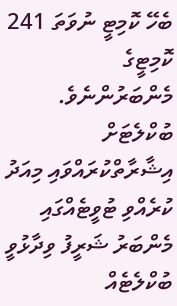ބެހޭ ކޮމިޓީ ނުވަތަ 241 ކޮމިޓީގެ މެންބަރުންނެވެ.
ބުކްލެޓަށް އިޝާރާތްކުރައްވައި މިއަދު ކުރެއްވި ޓުވީޓެއްގައި މެންބަރު ޝަރީފު ވިދާޅުވީ ބުކްލެޓެއް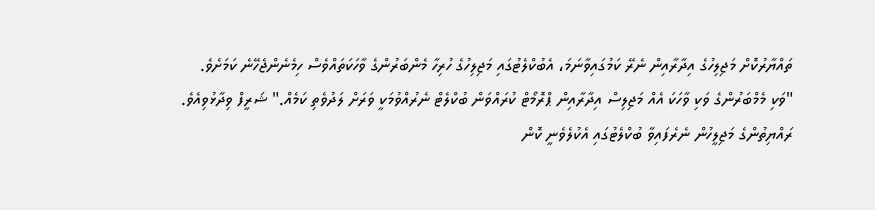ތައްޔާރުކޮށް މަޖިލިހުގެ އިދާރާއިން ނެރޭ ކަމުގައިވާނަމަ، އެބުކްލެޓުގައި މަޖިލިހުގެ ހުރިހާ މެންބަރުންގެ ވާހަކަތައްވެސް ހިމެނެންޖެހޭނެ ކަމަށެވެ.
"ވަކި މެމްބަރުންގެ ވަކި ވާހަކަ އެއް މަޖިލިސް އިދާރާއިން ޕްރޮމޯޓް ކުރައްވަން ބުކްލެޓް ނެރުއްވުމަކީ ވަރަށް ލަދުވެތި ކަމެއް." ޝަރީފް ވިދާޅުވިއެވެ.
ރައްޔިތުންގެ މަޖިލީހުން ނެރެފައިވާ ބުކްލެޓުގައި އެކުލެވެނީ ކޮން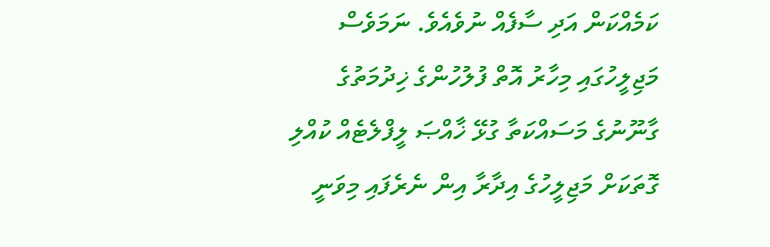ކަމެއްކަން އަދި ސާފެއް ނުވެއެވެ. ނަމަވެސް މަޖިލީހުގައި މިހާރު އޮތް ފުލުހުންގެ ޚިދުމަތުގެ ގާނޫނުގެ މަސައްކަތާ ގުޅޭ ޚާއްޞަ ލީފްލެޓެއް ކުއްލި ގޮތަކަށް މަޖިލީހުގެ އިދާރާ އިން ނެރެފައި މިވަނީ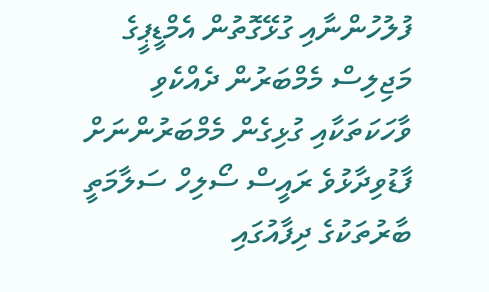ފުލުހުންނާއި ގުޅޭގޮތުން އެމްޑީޕީގެ މަޖިލިސް މެމްބަރުން ދެއްކެވި ވާހަކަތަކާއި ގުޅިގެން މެމްބަރުންނަށް ފާޑުވިދާޅުވެ ރައީސް ސޯލިހް ސަލާމަތީ ބާރުތަކުގެ ދިފާއުގައި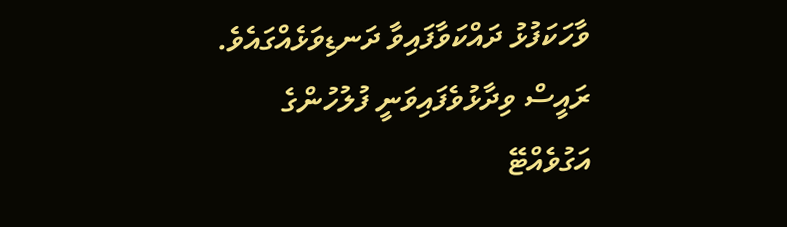ވާހަކަފުޅު ދައްކަވާފައިވާ ދަނޑިވަޅެއްގައެވެ. ރައީސް ވިދާޅުވެފައިވަނީ ފުލުހުންގެ އަގުވެއްޓޭ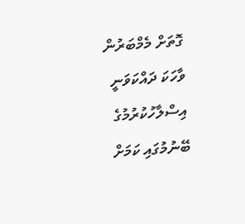ގޮތަށް މެމްބަރުން ވާހަކަ ދައްކަވަނީ އިސްލާހުކުރުމުގެ ބޭނުމުގައި ކަމަށް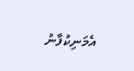އެމަނިކުފާނު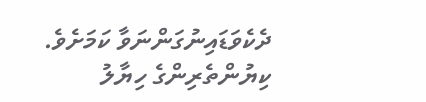ދެކެވަޑައިނުގަންނަވާ ކަމަށެވެ.
ކިޔުންތެރިންގެ ހިޔާލު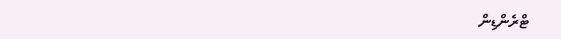ޓްރެންޑިން